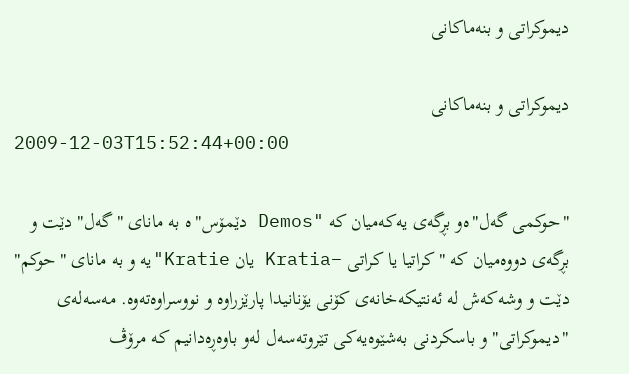دیموكراتی‌ و بنه‌ماكانی‌

دیموكراتی‌ و بنه‌ماكانی‌
2009-12-03T15:52:44+00:00

"حوكمی‌ گه‌ل"ه‌و بڕگه‌ی‌ یه‌كه‌میان كه‌ "Demos دێمۆس"ه‌ به‌ مانای‌ "گه‌ل" دێت و بڕگه‌ی‌ دووه‌میان كه‌ "كراتیا یا كراتی‌ –Kratia یان Kratie"یه‌ و به‌ مانای‌ "حوكم" دێت و وشه‌كه‌ش له‌ ئه‌نتیكه‌خانه‌ی‌ كۆنی‌ یۆنانیدا پارێزراوه‌ و نووسراوه‌ته‌وه‌. مه‌سه‌له‌ی‌ "دیموكراتی‌" و باسكردنی‌ به‌شێوه‌یه‌كی‌ تێروته‌سه‌ل له‌و باوه‌ڕه‌دانیم كه‌ مرۆڤ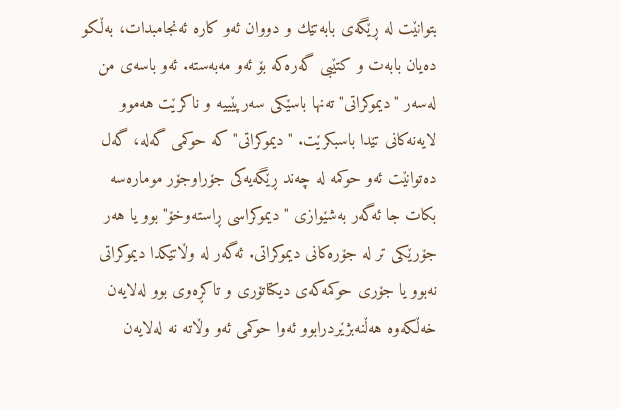بتوانێت له‌ ڕێگه‌ی‌ بابه‌تێك و دووان ئه‌و كاره‌ ئه‌نجامبدات، به‌ڵكو ده‌یان بابه‌ت و كتێبی‌ گه‌ره‌كه‌ بۆ ئه‌و مه‌به‌سته‌. ئه‌و باسه‌ی‌ من له‌سه‌ر "دیموكراتی‌" ته‌نها باسێكی‌ سه‌رپێییه‌ و ناكرێت هه‌موو لایه‌نه‌كانی‌ تێدا باسبكرێت. "دیموكراتی‌" كه‌ حوكمی‌ گه‌له‌، گه‌ل ده‌توانێت ئه‌و حوكمه‌ له‌ چه‌ند ڕێگه‌یه‌كی‌ جۆراوجۆر موماره‌سه‌ بكات جا ئه‌گه‌ر به‌شێوازی‌ "دیموكراسی‌ ڕاسته‌وخۆ" بوو یا هه‌ر جۆرێكی‌ تر له‌ جۆره‌كانی‌ دیموكراتی‌. ئه‌گه‌ر له‌ وڵاتێكدا دیموكراتی‌ نه‌بوو یا جۆری‌ حوكمه‌كه‌ی‌ دیكتاتۆری‌ و تاكڕه‌وی‌ بوو له‌لایه‌ن خه‌ڵكه‌وه‌ هه‌ڵنه‌بژێردرابوو ئه‌وا حوكمی‌ ئه‌و وڵاته‌ نه‌ له‌لایه‌ن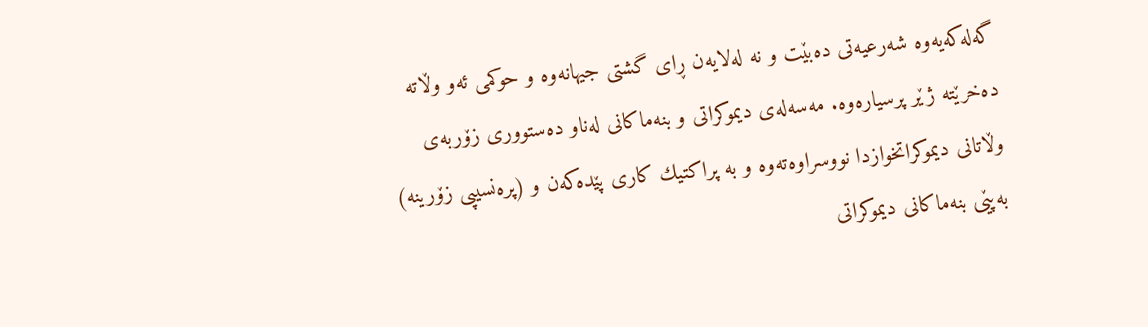گه‌له‌كه‌یه‌وه‌ شه‌رعیه‌تی‌ ده‌بێت و نه‌ له‌لایه‌ن ڕای‌ گشتی‌ جیهانه‌وه‌ و حوكمی‌ ئه‌و وڵاته‌ ده‌خرێته‌ ژێر پرسیاره‌وه‌. مه‌سه‌له‌ی‌ دیموكراتی‌ و بنه‌ماكانی‌ له‌ناو ده‌ستووری‌ زۆربه‌ی‌ وڵاتانی‌ دیموكراتخوازدا نووسراوه‌ته‌وه‌ و به‌ پراكتیك كاری‌ پێده‌كه‌ن و (پره‌نسیپی‌ زۆرینه‌) به‌پێی‌ بنه‌ماكانی‌ دیموكراتی‌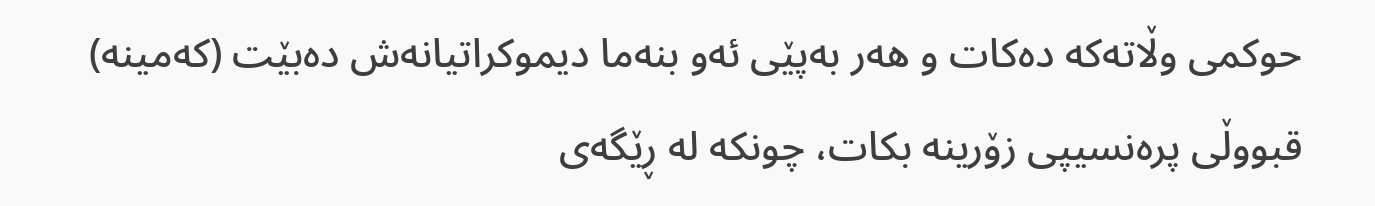حوكمی‌ وڵاته‌كه‌ ده‌كات و هه‌ر به‌پێی‌ ئه‌و بنه‌ما دیموكراتیانه‌ش ده‌بێت (كه‌مینه‌) قبووڵی‌ پره‌نسیپی‌ زۆرینه‌ بكات، چونكه‌ له‌ ڕێگه‌ی‌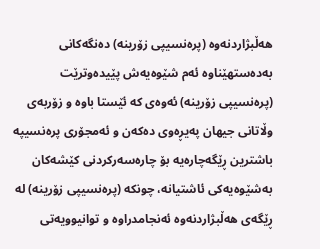هه‌ڵبژاردنه‌وه‌ (پره‌نسیپی‌ زۆرینه‌) ده‌نگه‌كانی‌ به‌ده‌ستهێناوه‌ ئه‌م شێوه‌یه‌ش پێیده‌وترێت (پره‌نسیپی‌ زۆرینه‌) ئه‌وه‌ی‌ كه‌ ئێستا باوه‌ و زۆربه‌ی‌ وڵاتانی‌ جیهان په‌یڕه‌وی‌ ده‌كه‌ن و ئه‌مجۆری‌ پره‌نسیپه‌ باشترین ڕێگه‌چاره‌یه‌ بۆ چاره‌سه‌ركردنی‌ كێشه‌كان به‌شێوه‌یه‌كی‌ ئاشتیانه‌، چونكه‌ (پره‌نسیپی‌ زۆرینه‌) له‌ ڕێگه‌ی‌ هه‌ڵبژاردنه‌وه‌ ئه‌نجامدراوه‌ و توانیوویه‌تی‌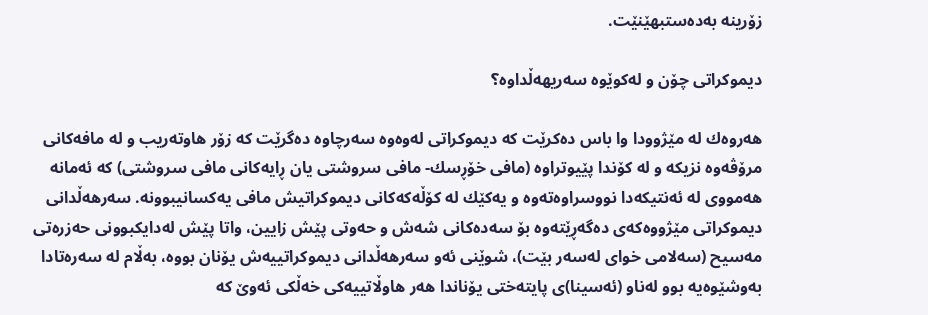زۆرینه‌ به‌ده‌ستبهێنێت.

دیموكراتی‌ چۆن و له‌كوێوه‌ سه‌ریهه‌ڵداوه‌؟

هه‌روه‌ك له‌ مێژوودا وا باس ده‌كرێت كه‌ دیموكراتی‌ له‌وه‌وه‌ سه‌رچاوه‌ ده‌گرێت كه‌ زۆر هاوته‌ریب و له‌ مافه‌كانی‌ مرۆڤه‌وه‌ نزیكه‌ و له‌ كۆندا پێیوتراوه‌ (مافی‌ خۆڕسك- مافی‌ سروشتی‌ یان ڕایه‌كانی‌ مافی‌ سروشتی‌) كه‌ ئه‌مانه‌ هه‌مووی‌ له‌ ئه‌نتیكه‌دا نووسراوه‌ته‌وه‌ و یه‌كێك له‌ كۆڵه‌كه‌كانی‌ دیموكراتیش مافی‌ یه‌كسانیبوونه‌. سه‌رهه‌ڵدانی‌ دیموكراتی‌ مێژووه‌كه‌ی‌ ده‌گه‌ڕێته‌وه‌ بۆ سه‌ده‌كانی‌ شه‌ش و حه‌وتی‌ پێش زایین، واتا پێش له‌دایكبوونی‌ حه‌زره‌تی‌ مه‌سیح (سه‌لامی‌ خوای‌ له‌سه‌ر بێت)، شوێنی‌ ئه‌و سه‌رهه‌ڵدانی‌ دیموكراتییه‌ش یۆنان بووه‌، به‌ڵام له‌ سه‌ره‌تادا به‌وشێوه‌یه‌ بوو له‌ناو (ئه‌سینا)ی‌ پایته‌ختی‌ یۆناندا هه‌ر هاوڵاتییه‌كی‌ خه‌ڵكی‌ ئه‌وێ‌ كه‌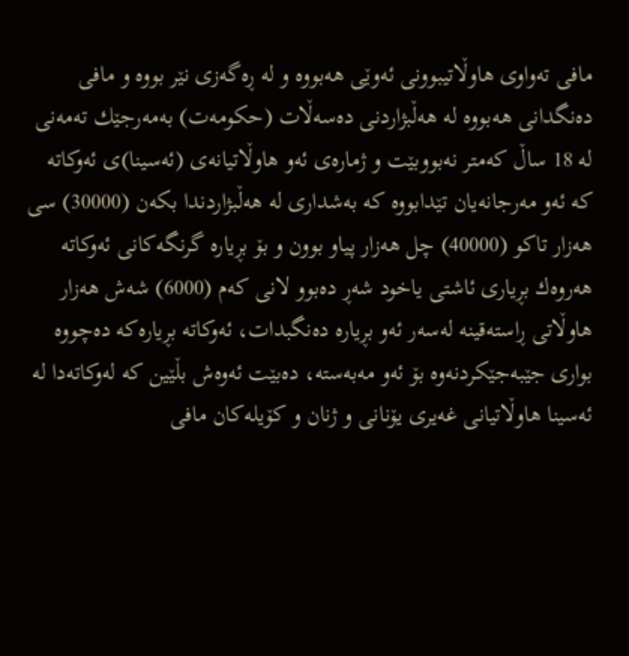مافی‌ ته‌واوی‌ هاوڵاتیبوونی‌ ئه‌وێی‌ هه‌بووه‌ و له‌ ڕه‌گه‌زی‌ نێر بووه‌ و مافی‌ ده‌نگدانی‌ هه‌بووه‌ له‌ هه‌ڵبژاردنی‌ ده‌سه‌ڵات (حكومه‌ت) به‌مه‌رجێك ته‌مه‌نی‌ له‌ 18 ساڵ‌ كه‌متر نه‌بووبێت و ژماره‌ی‌ ئه‌و هاوڵاتیانه‌ی‌ (ئه‌سینا)ی‌ ئه‌وكاته‌ كه‌ ئه‌و مه‌رجانه‌یان تێدابووه‌ كه‌ به‌شداری‌ له‌ هه‌ڵبژاردندا بكه‌ن (30000) سی‌ هه‌زار تاكو (40000) چل هه‌زار پیاو بوون و بۆ بڕیاره‌ گرنگه‌كانی‌ ئه‌وكاته‌ هه‌روه‌ك بڕیاری‌ ئاشتی‌ یاخود شه‌ڕ ده‌بوو لانی كه‌م (6000) شه‌ش هه‌زار هاوڵاتی‌ ڕاسته‌قینه‌ له‌سه‌ر ئه‌و بڕیاره‌ ده‌نگبدات، ئه‌وكاته‌ بڕیاره‌كه‌ ده‌چووه‌ بواری‌ جێبه‌جێكردنه‌وه‌ بۆ ئه‌و مه‌به‌سته‌، ده‌بێت ئه‌وه‌ش بڵێین كه‌ له‌وكاته‌دا له‌ ئه‌سینا هاوڵاتیانی‌ غه‌یری‌ یۆنانی‌ و ژنان و كۆیله‌كان مافی‌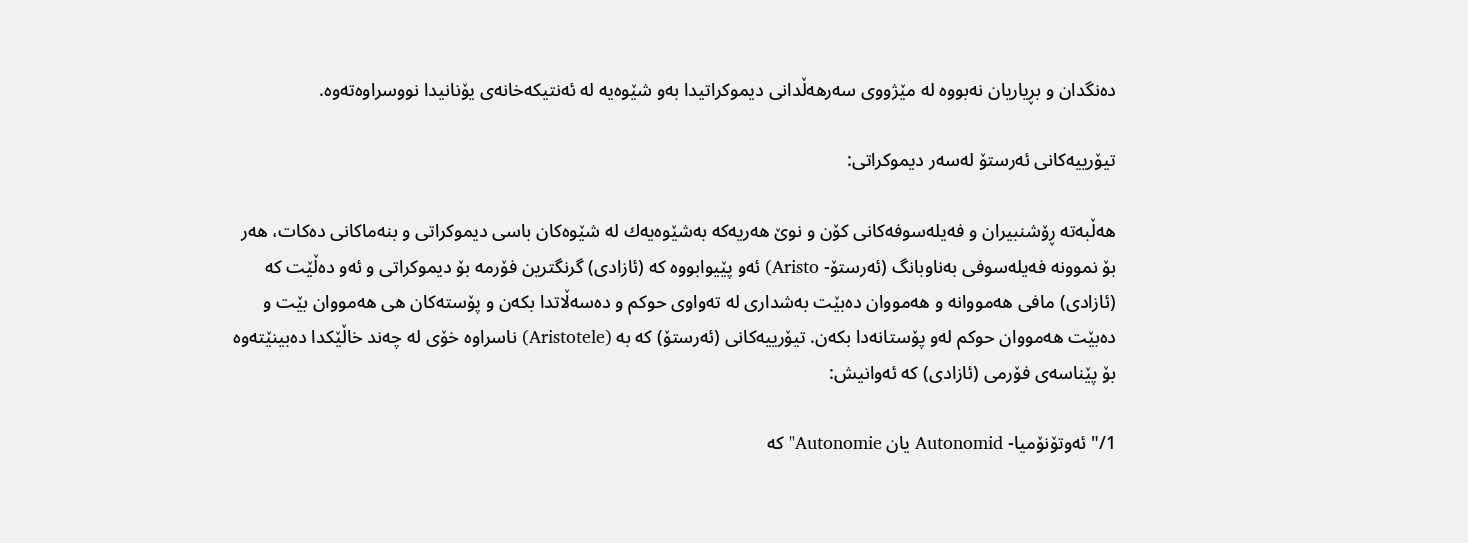ده‌نگدان و بڕیاریان نه‌بووه‌ له‌ مێژووی‌ سه‌رهه‌ڵدانی‌ دیموكراتیدا به‌و شێوه‌یه‌ له‌ ئه‌نتیكه‌خانه‌ی‌ یۆنانیدا نووسراوه‌ته‌وه‌.

تیۆرییه‌كانی‌ ئه‌رستۆ له‌سه‌ر دیموكراتی‌:

هه‌ڵبه‌ته‌ ڕۆشنبیران و فه‌یله‌سوفه‌كانی‌ كۆن و نوێ‌ هه‌ریه‌كه‌ به‌شێوه‌یه‌ك له‌ شێوه‌كان باسی‌ دیموكراتی‌ و بنه‌ماكانی‌ ده‌كات، هه‌ر بۆ نموونه‌ فه‌یله‌سوفی‌ به‌ناوبانگ (ئه‌رستۆ- Aristo) ئه‌و پێیوابووه‌ كه‌ (ئازادی‌) گرنگترین فۆرمه‌ بۆ دیموكراتی‌ و ئه‌و ده‌ڵێت كه‌ (ئازادی‌) مافی‌ هه‌مووانه‌ و هه‌مووان ده‌بێت به‌شداری‌ له‌ ته‌واوی‌ حوكم و ده‌سه‌ڵاتدا بكه‌ن و پۆسته‌كان هی‌ هه‌مووان بێت و ده‌بێت هه‌مووان حوكم له‌و پۆستانه‌دا بكه‌ن. تیۆرییه‌كانی‌ (ئه‌رستۆ) كه‌ به‌ (Aristotele) ناسراوه‌ خۆی‌ له‌ چه‌ند خاڵێكدا ده‌بینێته‌وه‌ بۆ پێناسه‌ی‌ فۆرمی‌ (ئازادی‌) كه‌ ئه‌وانیش:

1/"ئه‌وتۆنۆمیا- Autonomid یان Autonomie" كه‌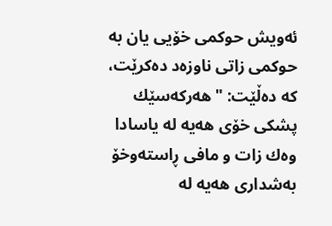ئه‌ویش حوكمی‌ خۆیی‌ یان به‌ حوكمی‌ زاتی‌ ناوزه‌د ده‌كرێت، كه‌ ده‌ڵێت: "هه‌ركه‌سێك پشكی‌ خۆی‌ هه‌یه‌ له‌ یاسادا وه‌ك زات و مافی‌ ڕاسته‌وخۆ به‌شداری‌ هه‌یه‌ له‌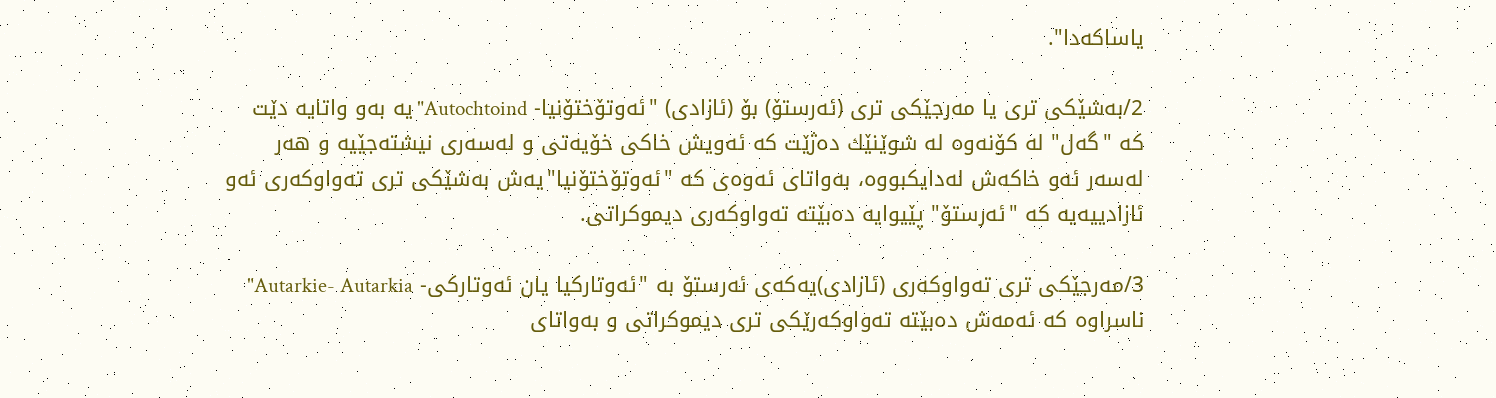یاساكه‌دا".

2/به‌شێكی‌ تری‌ یا مه‌رجێكی‌ تری‌ (ئه‌رستۆ) بۆ (ئازادی‌) "ئه‌وتۆختۆنیا- Autochtoind"یه‌ به‌و واتایه‌ دێت كه‌ "گه‌ل" له‌ كۆنه‌وه‌ له‌ شوێنێك ده‌ژێت كه‌ ئه‌ویش خاكی‌ خۆیه‌تی‌ و له‌سه‌ری‌ نیشته‌جێیه‌ و هه‌ر له‌سه‌ر ئه‌و خاكه‌ش له‌دایكبووه‌، به‌واتای‌ ئه‌وه‌ی‌ كه‌ "ئه‌وتۆختۆنیا"یه‌ش به‌شێكی‌ تری‌ ته‌واوكه‌ری‌ ئه‌و ئازادییه‌یه‌ كه‌ "ئه‌رستۆ" پێیوایه‌ ده‌بێته‌ ته‌واوكه‌ری‌ دیموكراتی‌.

3/مه‌رجێكی‌ تری‌ ته‌واوكه‌ری‌ (ئازادی‌)یه‌كه‌ی‌ ئه‌رستۆ به‌ "ئه‌وتاركیا یان ئه‌وتاركی‌- Autarkie- Autarkia" ناسراوه‌ كه‌ ئه‌مه‌ش ده‌بێته‌ ته‌واوكه‌رێكی‌ تری‌ دیموكراتی‌ و به‌واتای‌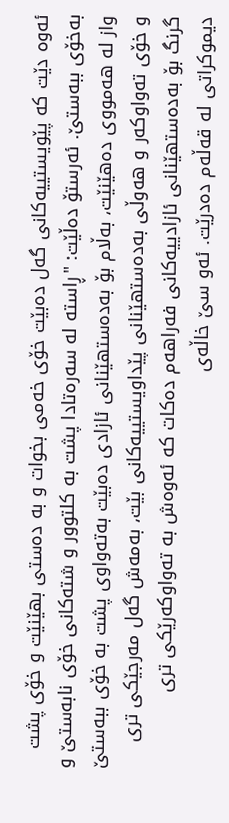ئه‌وه‌ دێت كه‌ پێویستییه‌كانی‌ گه‌ل ده‌بێت خۆی‌ خه‌می‌ بخوات و به‌ ده‌ستی‌ بهێنێت و خۆی‌ پشت به‌خۆی‌ ببه‌ستێ‌. ئه‌رستۆ ده‌ڵێت: "ڕاسته‌ له‌ سه‌ره‌تادا پشت به‌ كلتوور و شته‌كانی‌ خۆی‌ نابه‌ستێ‌ و واز له‌ هه‌مووی‌ ده‌هێنێت، به‌ڵام بۆ به‌ده‌ستهێنانی‌ ئازادی‌ ده‌بێت به‌ته‌واوی‌ پشت به‌ خۆی‌ ببه‌ستێ‌ و خۆی‌ ته‌واوكه‌ر و هه‌وڵی‌ به‌ده‌ستهێنانی‌ پێداویستییه‌كانی‌ بێت، به‌مه‌ش گه‌ل مه‌رجێكی‌ تری‌ گرنگ بۆ به‌ده‌ستهێنانی‌ ئازادییه‌كانی‌ فه‌راهه‌م ده‌كات كه‌ ئه‌وه‌ش به‌ ته‌واوكه‌رێكی‌ تری‌ دیموكراتی‌ له‌ قه‌ڵه‌م ده‌درێت. ئه‌و سێ‌ خاڵه‌ی‌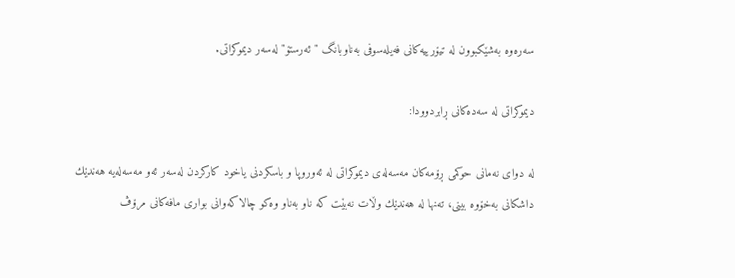سه‌ره‌وه‌ به‌شێكبوون له‌ تیۆرییه‌كانی‌ فه‌یله‌سوفی‌ به‌ناوبانگ "ئه‌رستۆ" له‌سه‌ر دیموكراتی‌.

دیموكراتی‌ له‌ سه‌ده‌كانی‌ ڕابردوودا:

له‌ دوای‌ نه‌مانی‌ حوكمی‌ ڕۆمه‌كان مه‌سه‌له‌ی‌ دیموكراتی‌ له‌ ئه‌وروپا و باسكردنی‌ یاخود كاركردن له‌سه‌ر ئه‌و مه‌سه‌له‌یه‌ هه‌ندێك داشكانی‌ به‌خۆوه‌ بینی‌، ته‌نها له‌ هه‌ندێك وڵات نه‌بێت كه‌ ناو به‌ناو وه‌كو چالاكه‌وانی‌ بواری‌ مافه‌كانی‌ مرۆڤ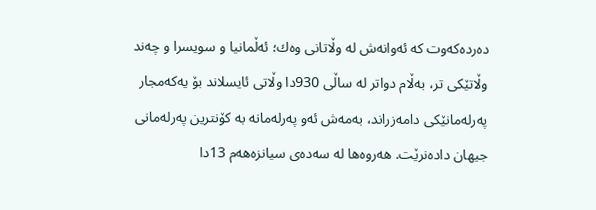ده‌رده‌كه‌وت كه‌ ئه‌وانه‌ش له‌ وڵاتانی‌ وه‌ك؛ ئه‌ڵمانیا و سویسرا و چه‌ند وڵاتێكی‌ تر، به‌ڵام دواتر له‌ ساڵی‌ 930دا وڵاتی‌ ئایسلاند بۆ یه‌كه‌مجار په‌رله‌مانێكی‌ دامه‌زراند، به‌مه‌ش ئه‌و په‌رله‌مانه‌ به‌ كۆنترین په‌رله‌مانی‌ جیهان داده‌نرێت. هه‌روه‌ها له‌ سه‌ده‌ی‌ سیانزه‌هه‌م 13دا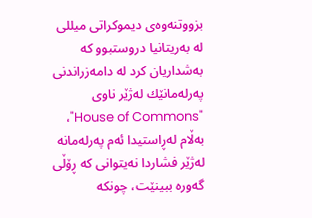بزووتنه‌وه‌ی‌ دیموكراتی‌ میللی‌ له‌ به‌ریتانیا دروستبوو كه‌ به‌شداریان كرد له‌ دامه‌زراندنی‌ په‌رله‌مانێك له‌ژێر ناوی‌ "House of Commons"، به‌ڵام له‌ڕاستیدا ئه‌م په‌رله‌مانه‌ له‌ژێر فشاردا نه‌یتوانی‌ كه‌ ڕۆڵی‌ گه‌وره‌ ببینێت، چونكه‌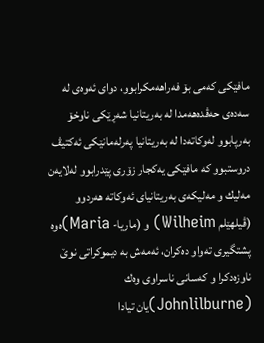مافێكی‌ كه‌می‌ بۆ فه‌راهه‌مكرابوو، دوای‌ ئه‌وه‌ی‌ له‌ سه‌ده‌ی‌ حه‌ڤده‌هه‌مدا له‌ به‌ریتانیا شه‌ڕێكی‌ ناوخۆ به‌رپابوو له‌وكاته‌دا له‌ به‌ریتانیا په‌رله‌مانێكی‌ ئه‌كتیڤ دروستبوو كه‌ مافێكی‌ یه‌كجار زۆری‌ پێدرابوو له‌لایه‌ن مه‌لیك و مه‌لیكه‌ی‌ به‌ریتانیای‌ ئه‌وكاته‌ هه‌ردوو (ڤیلهێلم Wilheim) و (ماریا- Maria)ه‌وه‌ پشتگیری‌ ته‌واو ده‌كران، ئه‌مه‌ش به‌ دیموكراتی‌ نوێ‌ ناوزه‌دكرا و كه‌سانی‌ ناسراوی‌ وه‌ك (Johnlilburne)یان تیادا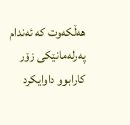هه‌ڵكه‌وت كه‌ ئه‌ندام په‌رله‌مانێكی‌ زۆر كارابوو داوایكرد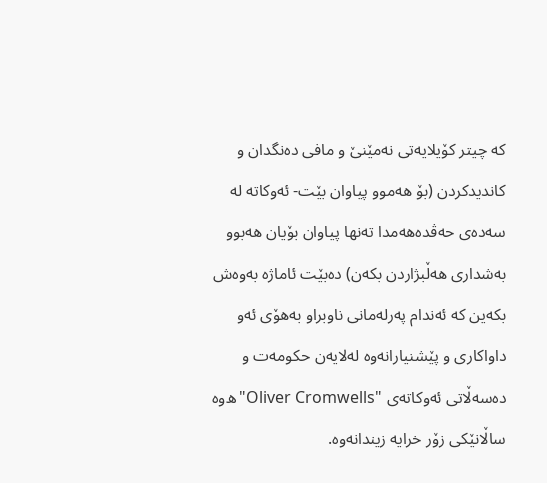كه‌ چیتر كۆیلایه‌تی‌ نه‌مێنێ‌ و مافی‌ ده‌نگدان و كاندیدكردن (بۆ هه‌موو پیاوان بێت- ئه‌وكاته‌ له‌ سه‌ده‌ی‌ حه‌ڤده‌هه‌مدا ته‌نها پیاوان بۆیان هه‌بوو به‌شداری‌ هه‌ڵبژاردن بكه‌ن) ده‌بێت ئاماژه‌ به‌وه‌ش بكه‌ین كه‌ ئه‌ندام په‌رله‌مانی‌ ناوبراو به‌هۆی‌ ئه‌و داواكاری و پێشنیارانه‌وه‌ له‌لایه‌ن حكومه‌ت و ده‌سه‌ڵاتی‌ ئه‌وكاته‌ی‌ "Oliver Cromwells"ه‌وه‌ ساڵانێكی‌ زۆر خرایه‌ زیندانه‌وه‌.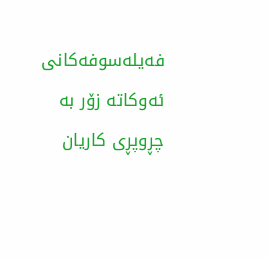فه‌یله‌سوفه‌كانی‌ ئه‌وكاته‌ زۆر به‌ چڕوپڕی‌ كاریان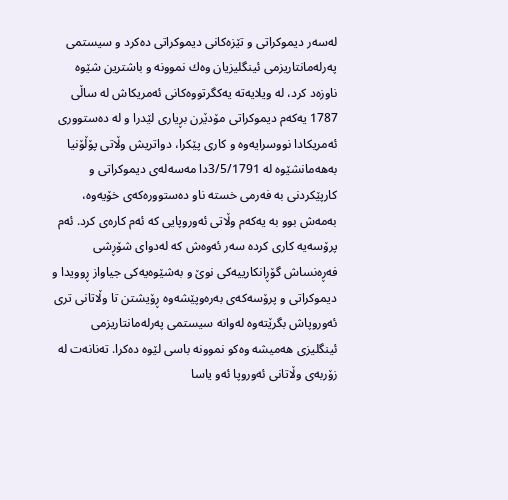له‌سه‌ر دیموكراتی‌ و تێزه‌كانی‌ دیموكراتی‌ ده‌كرد و سیستمی‌ په‌رله‌مانتاریزمی‌ ئینگلیزیان وه‌ك نموونه‌ و باشترین شێوه‌ ناوزه‌د كرد، له‌ ویلایه‌ته‌ یه‌كگرتووه‌كانی‌ ئه‌مریكاش له‌ ساڵی‌ 1787 یه‌كه‌م دیموكراتی‌ مۆدێرن بڕیاری‌ لێدرا و له‌ ده‌ستووری‌ ئه‌مریكادا نووسرایه‌وه‌ و كاری‌ پێكرا، دواتریش وڵاتی‌ پۆڵۆنیا به‌هه‌مانشێوه‌ له‌ 3/5/1791دا مه‌سه‌له‌ی‌ دیموكراتی‌ و كارپێكردنی‌ به‌ فه‌رمی‌ خسته‌ ناو ده‌ستووره‌كه‌ی‌ خۆیه‌وه‌، به‌مه‌ش بوو به‌ یه‌كه‌م وڵاتی‌ ئه‌وروپایی‌ كه‌ ئه‌م كاره‌ی‌ كرد. ئه‌م پرۆسه‌یه‌ كاری‌ كرده‌ سه‌ر ئه‌وه‌ش كه‌ له‌دوای‌ شۆڕشی‌ فه‌ڕه‌نساش گۆڕانكارییه‌كی‌ نوێ‌ و به‌شێوه‌یه‌كی‌ جیاواز ڕوویدا و دیموكراتی‌ و پرۆسه‌كه‌ی‌ به‌ره‌وپێشه‌وه‌ ڕۆیشتن تا وڵاتانی‌ تری‌ ئه‌وروپاش بگرێته‌وه‌ له‌وانه‌ سیستمی‌ په‌رله‌مانتاریزمی‌ ئینگلیزی‌ هه‌میشه‌ وه‌كو نموونه‌ باسی‌ لێوه‌ ده‌كرا. ته‌نانه‌ت له‌ زۆربه‌ی‌ وڵاتانی‌ ئه‌وروپا ئه‌و یاسا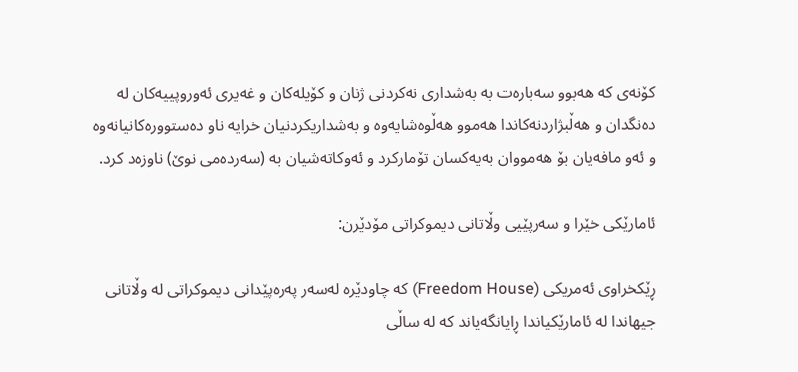كۆنه‌ی‌ كه‌ هه‌بوو سه‌باره‌ت به‌ به‌شداری‌ نه‌كردنی‌ ژنان و كۆیله‌كان و غه‌یری‌ ئه‌وروپییه‌كان له‌ ده‌نگدان و هه‌ڵبژاردنه‌كاندا هه‌موو هه‌ڵوه‌شایه‌وه‌ و به‌شداریكردنیان خرایه‌ ناو ده‌ستووره‌كانیانه‌وه‌ و ئه‌و مافه‌یان بۆ هه‌مووان به‌یه‌كسان تۆماركرد و ئه‌وكاته‌شیان به‌ (سه‌رده‌می‌ نوێ‌) ناوزه‌د كرد.

ئامارێكی‌ خێرا و سه‌رپێیی‌ وڵاتانی‌ دیموكراتی‌ مۆدێرن:

ڕێكخراوی‌ ئه‌مریكی‌ (Freedom House) كه‌ چاودێره‌ له‌سه‌ر په‌ره‌پێدانی‌ دیموكراتی‌ له‌ وڵاتانی‌ جیهاندا له‌ ئامارێكیاندا ڕایانگه‌یاند كه‌ له‌ ساڵی‌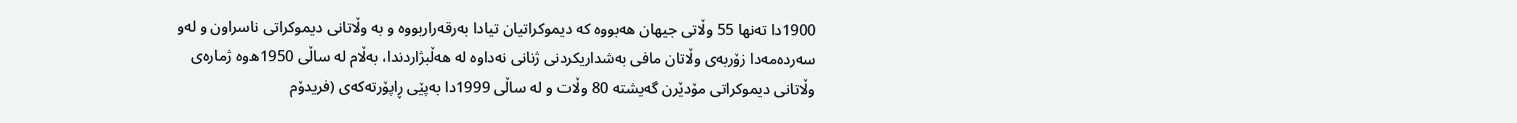1900دا ته‌نها 55 وڵاتی‌ جیهان هه‌بووه‌ كه‌ دیموكراتیان تیادا به‌رقه‌راربووه‌ و به‌ وڵاتانی‌ دیموكراتی‌ ناسراون و له‌و سه‌رده‌مه‌دا زۆربه‌ی‌ وڵاتان مافی‌ به‌شداریكردنی‌ ژنانی‌ نه‌داوه‌ له‌ هه‌ڵبژاردندا، به‌ڵام له‌ ساڵی‌ 1950ه‌وه‌ ژماره‌ی‌ وڵاتانی‌ دیموكراتی‌ مۆدێرن گه‌یشته‌ 80 وڵات و له‌ ساڵی‌ 1999دا به‌پێی‌ ڕاپۆرته‌كه‌ی‌ (فریدۆم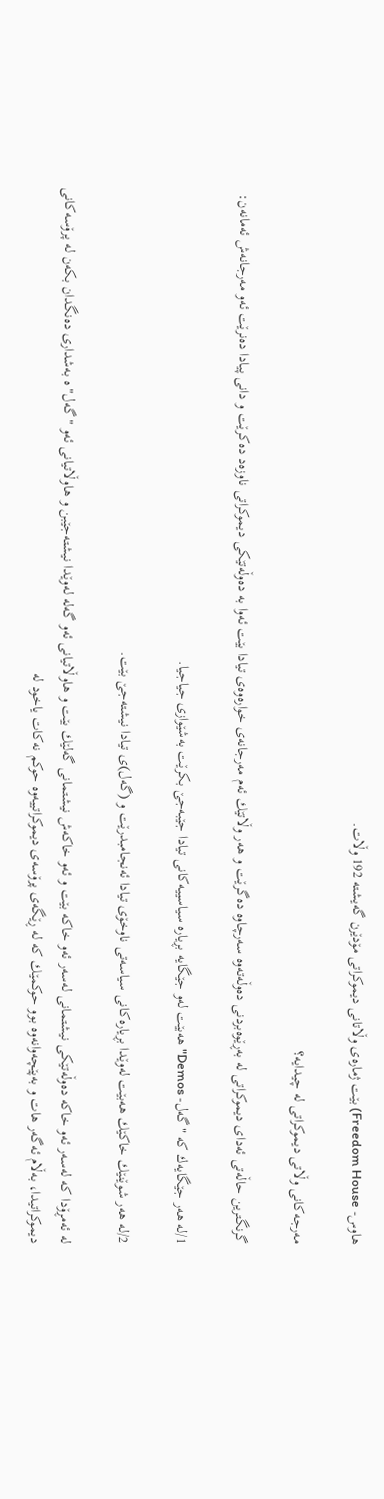هاوس- Freedom House) بێت ژماره‌ی‌ وڵاتانی‌ دیموكراتی‌ مۆدێرن گه‌یشته‌ 192 وڵات.

مه‌رجه‌كانی‌ وڵاتی‌ دیموكراتی‌ له‌ چیدایه‌؟

گرنگترین حاڵه‌تی‌ ئه‌دای‌ دیموكراتی‌ له‌ به‌ڕێوه‌بردنی‌ ده‌وڵه‌ته‌وه‌ سه‌رچاوه‌ ده‌گرێت و هه‌ر وڵاتێك ئه‌م مه‌رجانه‌ی‌ خواره‌وه‌ی‌ تیادا بێت ئه‌وا به‌ ده‌وڵه‌تێكی‌ دیموكراتی‌ ناوزه‌د ده‌كرێت و دانی‌ پیادا ده‌نرێت ئه‌و مه‌رجانه‌ش ئه‌مانه‌ن:

1/له‌ هه‌ر جێگایه‌ك كه‌ "گه‌ل- Demos" هه‌بێت له‌و جێگایه‌ بڕیاره‌ سیاسییه‌كانی‌ تیادا جێبه‌جێ‌ بكرێت به‌شێوازی‌ جیاجیا.

2/له‌ هه‌ر شوێنێك خاكێك هه‌بێت له‌وێدا بڕیاره‌كانی‌ سیاسه‌تی‌ ناوخۆی‌ تیادا ئه‌نجامبدرێت و (گه‌ل)ی‌ تیادا نیشته‌جێ‌ بێت.

له‌ ئه‌مڕۆدا كه‌ له‌سه‌ر ئه‌و خاكه‌ ده‌وڵه‌تێكی‌ نیشتمانی‌ له‌سه‌ر ئه‌و خاكه‌ بێت و ئه‌و خاكه‌ش نیشتمانی‌ گه‌لێك بێت و هاوڵاتیانی‌ ئه‌و گه‌له‌ له‌وێدا نیشته‌جێبن و هاوڵاتیانی‌ ئه‌و "گه‌ل"ه‌ به‌شداری‌ ده‌نگدان بكه‌ن له‌ پرۆسه‌كانی‌ دیموكراتیدا، به‌ڵام ئه‌گه‌ر هات و به‌پێچه‌وانه‌وه‌ بوو حوكمێك كه‌ له‌ ڕێگه‌ی‌ پرۆسه‌ی‌ دیموكراتییه‌وه‌ حوكم نه‌كات یاخود له‌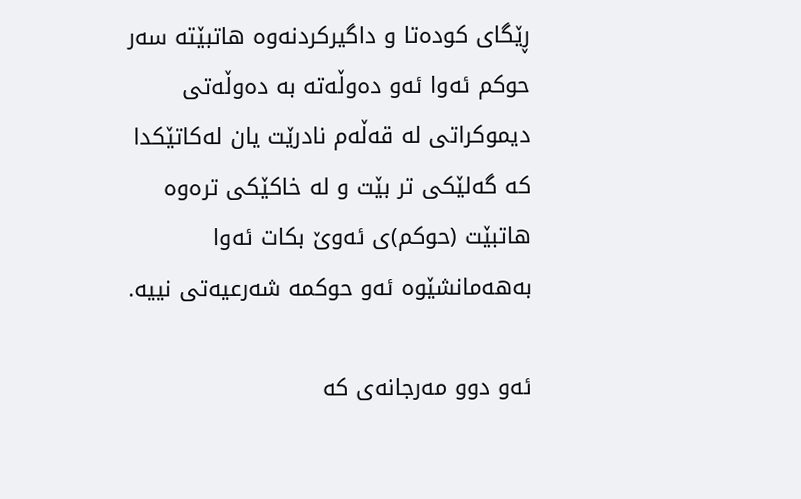ڕێگای‌ كوده‌تا و داگیركردنه‌وه‌ هاتبێته‌ سه‌ر حوكم ئه‌وا ئه‌و ده‌وڵه‌ته‌ به‌ ده‌وڵه‌تی‌ دیموكراتی‌ له‌ قه‌ڵه‌م نادرێت یان له‌كاتێكدا كه‌ گه‌لێكی‌ تر بێت و له‌ خاكێكی‌ تره‌وه‌ هاتبێت (حوكم)ی‌ ئه‌وێ‌ بكات ئه‌وا به‌هه‌مانشێوه‌ ئه‌و حوكمه‌ شه‌رعیه‌تی‌ نییه‌.

ئه‌و دوو مه‌رجانه‌ی‌ كه‌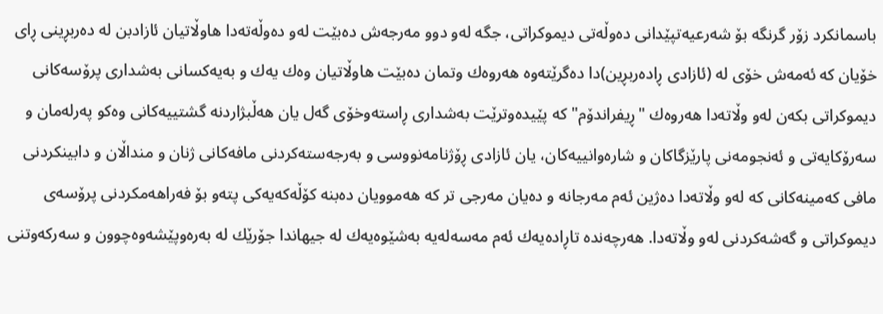باسمانكرد زۆر گرنگه‌ بۆ شه‌رعیه‌تپێدانی‌ ده‌وڵه‌تی‌ دیموكراتی‌، جگه‌ له‌و دوو مه‌رجه‌ش ده‌بێت له‌و ده‌وڵه‌ته‌دا هاوڵاتیان ئازادبن له‌ ده‌ربڕینی‌ ڕای‌ خۆیان كه‌ ئه‌مه‌ش خۆی‌ له‌ (ئازادی‌ ڕاده‌ربڕین)دا ده‌گرێته‌وه‌ هه‌روه‌ك وتمان ده‌بێت هاوڵاتیان وه‌ك یه‌ك و به‌یه‌كسانی‌ به‌شداری‌ پرۆسه‌كانی‌ دیموكراتی‌ بكه‌ن له‌و وڵاته‌دا هه‌روه‌ك "ڕیفراندۆم" كه‌ پێیده‌وترێت به‌شداری‌ ڕاسته‌وخۆی‌ گه‌ل یان هه‌ڵبژاردنه‌ گشتییه‌كانی‌ وه‌كو په‌رله‌مان و سه‌رۆكایه‌تی‌ و ئه‌نجومه‌نی‌ پارێزگاكان و شاره‌وانییه‌كان، یان ئازادی‌ ڕۆژنامه‌نووسی‌ و به‌رجه‌سته‌كردنی‌ مافه‌كانی‌ ژنان و منداڵان و دابینكردنی‌ مافی‌ كه‌مینه‌كانی‌ كه‌ له‌و وڵاته‌دا ده‌ژین ئه‌م مه‌رجانه‌ و ده‌یان مه‌رجی‌ تر كه‌ هه‌موویان ده‌بنه‌ كۆڵه‌كه‌یه‌كی‌ پته‌و بۆ فه‌راهه‌مكردنی‌ پرۆسه‌ی‌ دیموكراتی‌ و گه‌شه‌كردنی‌ له‌و وڵاته‌دا. هه‌رچه‌نده‌ تاڕاده‌یه‌ك ئه‌م مه‌سه‌له‌یه‌ به‌شێوه‌یه‌ك له‌ جیهاندا جۆرێك له‌ به‌ره‌وپێشه‌وه‌چوون و سه‌ركه‌وتنی‌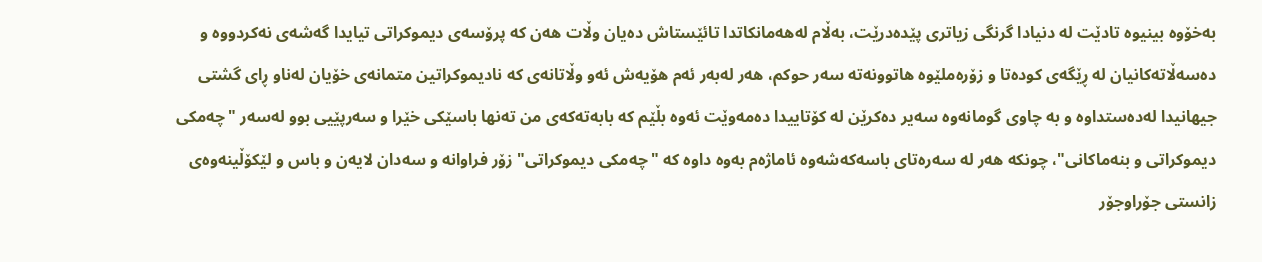به‌خۆوه‌ بینیوه‌ تادێت له‌ دنیادا گرنگی‌ زیاتری‌ پێده‌درێت، به‌ڵام له‌هه‌مانكاتدا تائێستاش ده‌یان وڵات هه‌ن كه‌ پرۆسه‌ی‌ دیموكراتی‌ تیایدا گه‌شه‌ی‌ نه‌كردووه‌ و ده‌سه‌ڵاته‌كانیان له‌ ڕێگه‌ی‌ كوده‌تا و زۆره‌ملێوه‌ هاتوونه‌ته‌ سه‌ر حوكم، هه‌ر له‌به‌ر ئه‌م هۆیه‌ش ئه‌و وڵاتانه‌ی‌ كه‌ نادیموكراتین متمانه‌ی‌ خۆیان له‌ناو ڕای‌ گشتی‌ جیهانیدا له‌ده‌ستداوه‌ و به‌ چاوی‌ گومانه‌وه‌ سه‌یر ده‌كرێن له‌ كۆتاییدا ده‌مه‌وێت ئه‌وه‌ بڵێم كه‌ بابه‌ته‌كه‌ی‌ من ته‌نها باسێكی‌ خێرا و سه‌رپێیی‌ بوو له‌سه‌ر "چه‌مكی‌ دیموكراتی‌ و بنه‌ماكانی‌"، چونكه‌ هه‌ر له‌ سه‌ره‌تای‌ باسه‌كه‌شه‌وه‌ ئاماژه‌م به‌وه‌ داوه‌ كه‌ "چه‌مكی‌ دیموكراتی‌" زۆر فراوانه‌ و سه‌دان لایه‌ن و باس و لێكۆڵینه‌وه‌ی‌ زانستی‌ جۆراوجۆر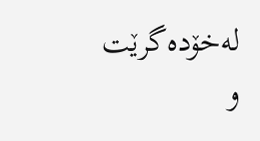له‌خۆده‌گرێت و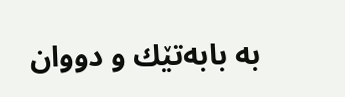به‌ بابه‌تێك و دووان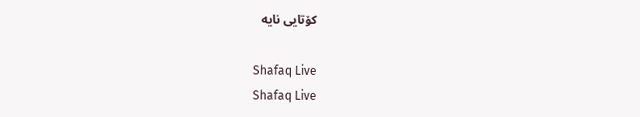كۆتایی‌ نایه

Shafaq Live
Shafaq Live